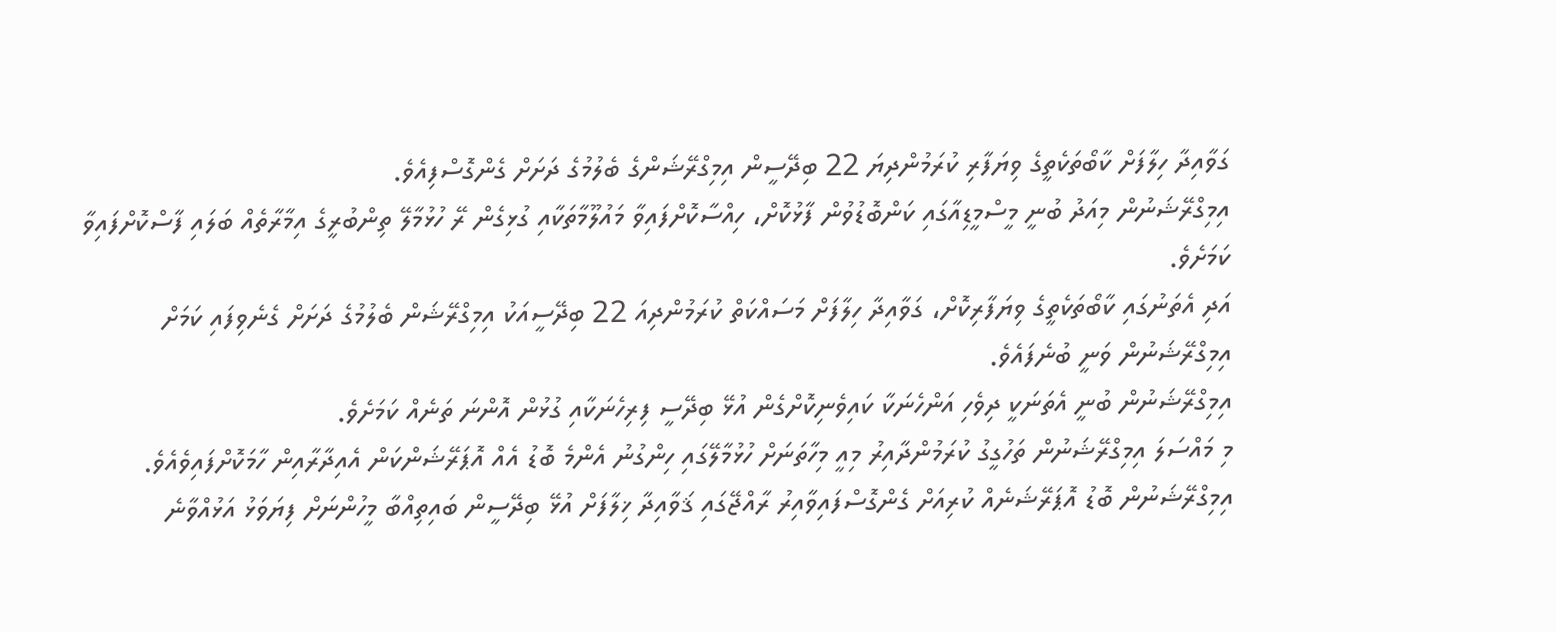ގަވާއިދާ ހިލާފަށް ކާބޯތަކެތީގެ ވިޔަފާރި ކުރަމުންދިޔަ 22 ބިދޭސީން އިމިގްރޭޝަންގެ ބެލުމުގެ ދަށަށް ގެންގޮސްފިއެވެ.
އިމިގްރޭޝަނުން މިއަދު ބުނީ މީސްމީޑިއާގައި ކަންބޮޑުވުން ފާޅުކޮށް، ހިއްސާކޮށްފައިވާ މައުލޫމާތަކާއި ގުޅިގެން ރޭ ހުޅުމާލޭ ތިންބުރީގެ އިމާރާތެއް ބަލައި ފާސްކޮށްފައިވާ ކަމަށެވެ.
އަދި އެތަނުގައި ކާބޯތަކެތީގެ ވިޔަފާރިކޮށް، ގަވާއިދާ ހިލާފަށް މަސައްކަތް ކުރަމުންދިއަ 22 ބިދޭސީއަކު އިމިގްރޭޝަން ބެލުމުގެ ދަށަށް ގެނެވިފައި ކަމަށް އިމިގްރޭޝަނުން ވަނީ ބުނެފައެވެ.
އިމިގްރޭޝަނުން ބުނީ އެތަނަކީ ދިވެހި އަންހެނަކާ ކައިވެނިކޮށްގެން އުޅޭ ބިދޭސީ ފިރިހެނަކާއި ގުޅުން އޮންނަ ތަނެއް ކަމަށެވެ.
މި މައްސަލަ އިމިގްރޭޝަނުން ތަހުގީގު ކުރަމުންދާއިރު މިއީ މިހާތަނަށް ހުޅުމާލޭގައި ހިންގުނު އެންމެ ބޮޑު އެއް އޮޕަރޭޝަންކަން އެއިދާރާއިން ހާމަކޮށްފައިވެއެވެ.
އިމިގްރޭޝަނުން ބޮޑު އޮޕަރޭޝަނެއް ކުރިއަށް ގެންގޮސްފައިވާއިރު ރާއްޖޭގައި ޤަވާއިދާ ޚިލާފަށް އުޅޭ ބިދޭސީން ބައިތިއްބާ މީހުންނަށް ފިޔަވަޅު އަޅުއްވާނެ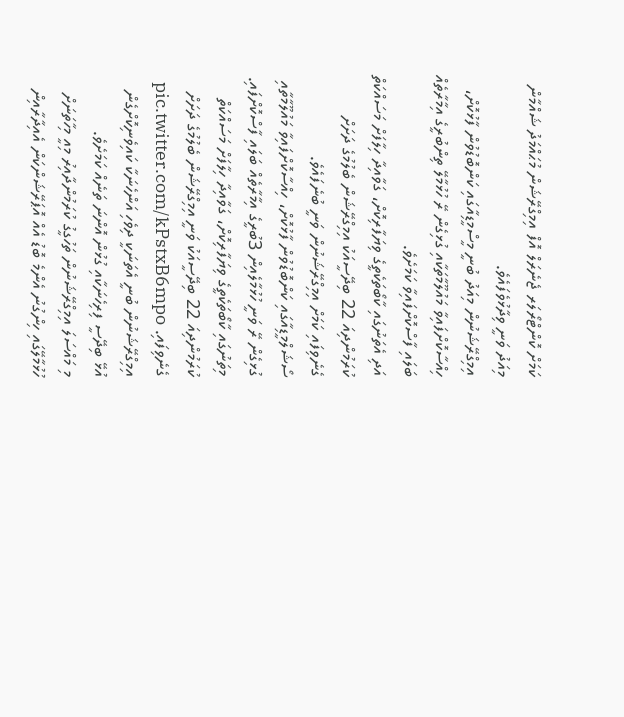ކަމަށް ކޮންޓްރޯލަރ ޖެނެރަލް އޮފް އިމިގްރޭޝަން މުޙައްމަދު ޝައްމާން މިއަދު ވަނީ ވިދާޅުވެފައެވެ.
އިމިގްރޭޝަނުން މިއަދު ބުނީ މީސްމީޑިއާގައި ކަންބޮޑުވުން ފާޅުކޮށް، ހިއްސާކޮށްފައިވާ މައުލޫމާތަކާއި ގުޅިގެން ރޭ ހުޅުމާލޭ ތިންބުރީގެ އިމާރާތެއް ބަލައި ފާސްކޮށްފައިވާ ކަމަށެވެ.
އަދި އެތަނުގައި ކާބޯތަކެތީގެ ވިޔަފާރިކޮށް، ގަވާއިދާ ހިލާފަށް މަސައްކަތް ކުރަމުންދިއަ 22 ބިދޭސީއަކު އިމިގްރޭޝަން ބެލުމުގެ ދަށަށް ގެނެވިފައި ކަމަށް އިމިގްރޭޝަނުން ވަނީ ބުނެފައެވެ.
ސޯޝަލްމީޑިއާގައި ކަންބޮޑުވުން ފާޅުކޮށް، ހިއްސާކޮށްފައިވާ މައުލޫމާތާއި ގުޅިގެން ރޭ ވަނީ ހުޅުމާލެއިން 3ބުރީގެ އިމާރާތެއް ބަލައި ފާސްކޮށްފައި. މިތަނުގައި ކާބޯތަކެތީގެ ވިޔަފާރިކޮށް، ގަވާއިދާ ހިލާފަށް މަސައްކަތް ކުރަމުންދިއަ 22 ބިދޭސީއަކު ވަނީ އިމިގްރޭޝަން ބެލުމުގެ ދަށަށް ގެނެވިފައި. pic.twitter.com/kPstxB6mpo
އިމިގްރޭޝަނުން ބުނީ އެތަނަކީ ދިވެހި އަންހެނަކާ ކައިވެނިކޮށްގެން އުޅޭ ބިދޭސީ ފިރިހެނަކާއި ގުޅުން އޮންނަ ތަނެއް ކަމަށެވެ.
މި މައްސަލަ އިމިގްރޭޝަނުން ތަހުގީގު ކުރަމުންދާއިރު މިއީ މިހާތަނަށް ހުޅުމާލޭގައި ހިންގުނު އެންމެ ބޮޑު އެއް އޮޕަރޭޝަންކަން އެއިދާރާއިން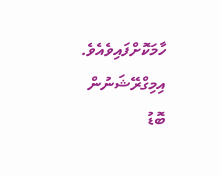ހާމަކޮށްފައިވެއެވެ.
އިމިގްރޭޝަނުން ބޮޑު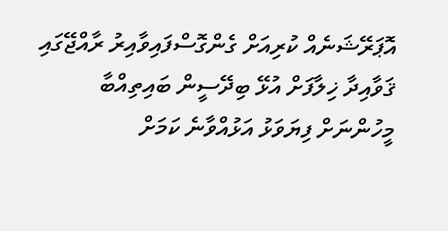އޮޕަރޭޝަނެއް ކުރިއަށް ގެންގޮސްފައިވާއިރު ރާއްޖޭގައި ޤަވާއިދާ ޚިލާފަށް އުޅޭ ބިދޭސީން ބައިތިއްބާ މީހުންނަށް ފިޔަވަޅު އަޅުއްވާނެ ކަމަށް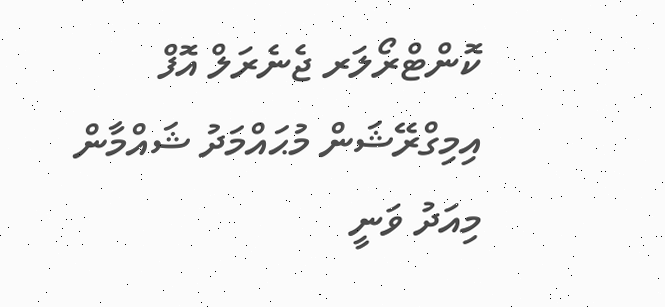ކޮންޓްރޯލަރ ޖެނެރަލް އޮފް އިމިގްރޭޝަން މުޙައްމަދު ޝައްމާން މިއަދު ވަނީ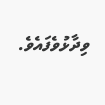ވިދާޅުވެފައެވެ.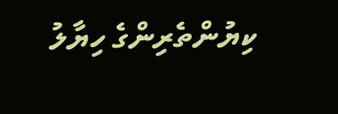ކިޔުންތެރިންގެ ހިޔާލު